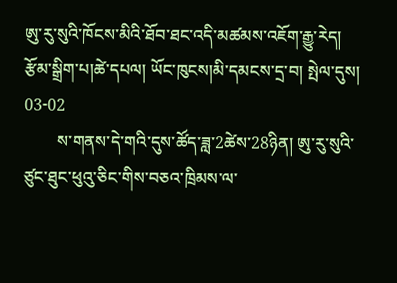ཨུ་རུ་སུའི་ཁོངས་མིའི་ཐོབ་ཐང་འདི་མཚམས་འཇོག་རྒྱུ་རེད།
རྩོམ་སྒྲིག་པ།ཚེ་དཔལ། ཡོང་ཁུངས།མི་དམངས་དྲ་བ། སྤེལ་དུས། 03-02
        ས་གནས་དེ་གའི་དུས་ཚོད་ཟླ་2ཚེས་28ཉིན། ཨུ་རུ་སུའི་ཙུང་ཐུང་ཕུའུ་ཅིང་གིས་བཅའ་ཁྲིམས་ལ་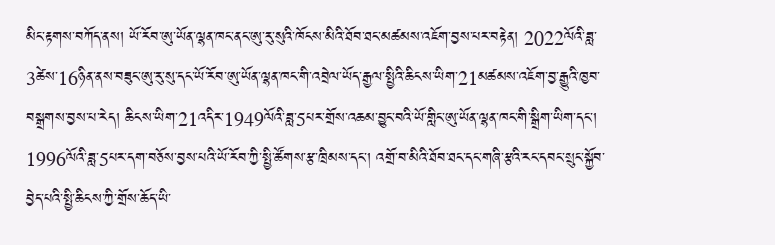མིང་རྟགས་བཀོད་ནས། ཡོ་རོབ་ཨུ་ཡོན་ལྷན་ཁང་ནང་ཨུ་རུ་སུའི་ཁོངས་མིའི་ཐོབ་ཐང་མཚམས་འཇོག་བྱས་པར་བརྟེན། 2022ལོའི་ཟླ་3ཚེས་16ཉིན་ནས་བཟུང་ཨུ་རུ་སུ་དང་ཡོ་རོབ་ཨུ་ཡོན་ལྷན་ཁང་གི་འབྲེལ་ཡོད་རྒྱལ་སྤྱིའི་ཆིངས་ཡིག་21མཚམས་འཇོག་བྱ་རྒྱུའི་ཁྱབ་བསྒྲགས་བྱས་པ་རེད། ཆིངས་ཡིག་21འདིར་1949ལོའི་ཟླ་5པར་གྲོས་འཆམ་བྱུང་བའི་ཡོ་གླིང་ཨུ་ཡོན་ལྷན་ཁང་གི་སྒྲིག་ཡིག་དང་། 1996ལོའི་ཟླ་5པར་དག་བཅོས་བྱས་པའི་ཡོ་རོབ་ཀྱི་སྤྱི་ཚོགས་རྩ་ཁྲིམས་དང་། འགྲོ་བ་མིའི་ཐོབ་ཐང་དང་གཞི་རྩའི་རང་དབང་སྲུང་སྐྱོབ་བྱེད་པའི་སྤྱི་ཆིངས་ཀྱི་གྲོས་ཆོད་ཡི་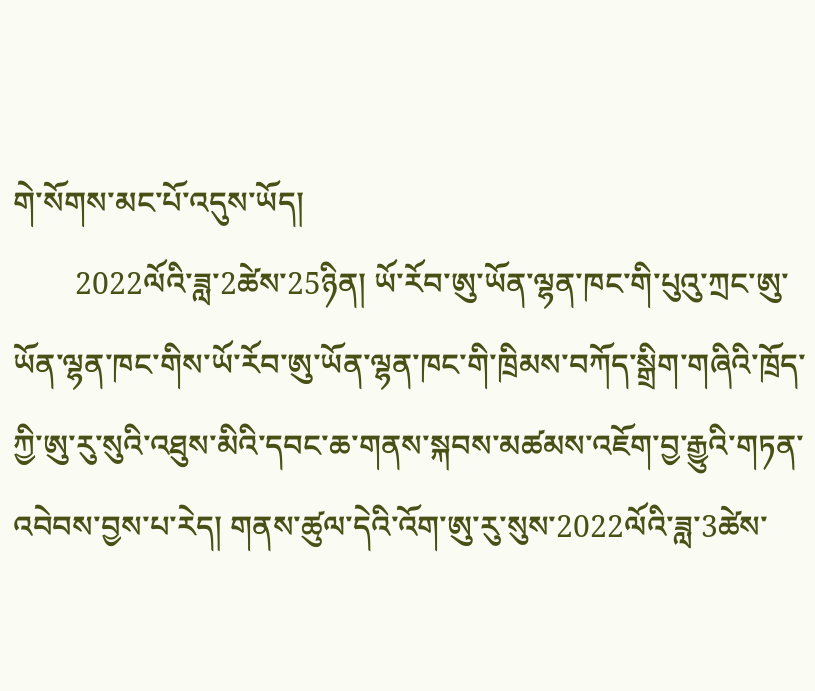གེ་སོགས་མང་པོ་འདུས་ཡོད།
        2022ལོའི་ཟླ་2ཚེས་25ཉིན། ཡོ་རོབ་ཨུ་ཡོན་ལྷན་ཁང་གི་པུའུ་ཀྲང་ཨུ་ཡོན་ལྷན་ཁང་གིས་ཡོ་རོབ་ཨུ་ཡོན་ལྷན་ཁང་གི་ཁྲིམས་བཀོད་སྒྲིག་གཞིའི་ཁྲོད་ཀྱི་ཨུ་རུ་སུའི་འཐུས་མིའི་དབང་ཆ་གནས་སྐབས་མཚམས་འཇོག་བྱ་རྒྱུའི་གཏན་འབེབས་བྱས་པ་རེད། གནས་ཚུལ་དེའི་འོག་ཨུ་རུ་སུས་2022ལོའི་ཟླ་3ཚེས་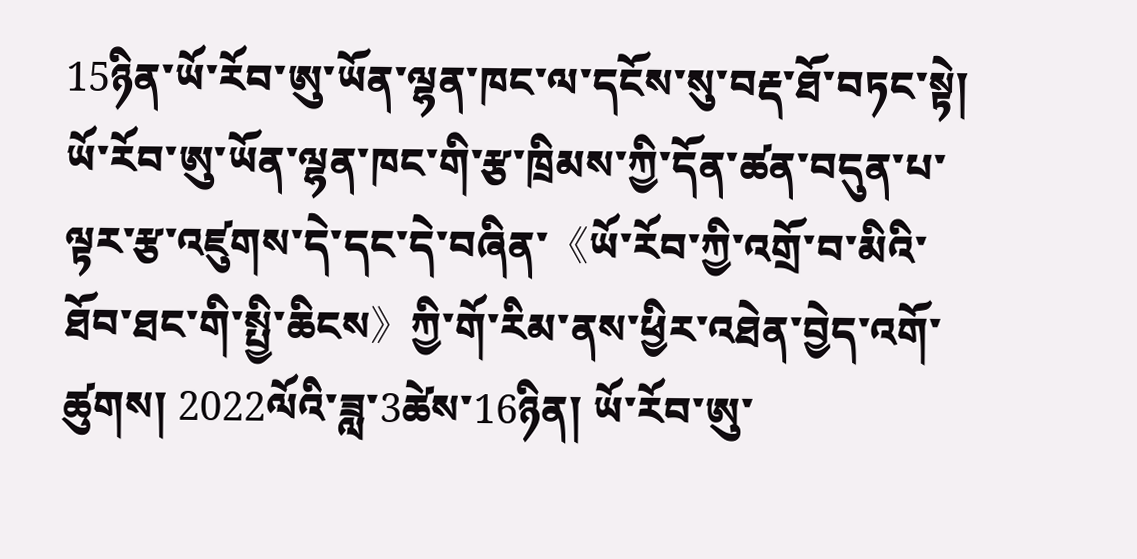15ཉིན་ཡོ་རོབ་ཨུ་ཡོན་ལྷན་ཁང་ལ་དངོས་སུ་བརྡ་ཐོ་བཏང་སྟེ། ཡོ་རོབ་ཨུ་ཡོན་ལྷན་ཁང་གི་རྩ་ཁྲིམས་ཀྱི་དོན་ཚན་བདུན་པ་ལྟར་རྩ་འཛུགས་དེ་དང་དེ་བཞིན་《ཡོ་རོབ་ཀྱི་འགྲོ་བ་མིའི་ཐོབ་ཐང་གི་སྤྱི་ཆིངས》ཀྱི་གོ་རིམ་ནས་ཕྱིར་འཐེན་བྱེད་འགོ་ཚུགས། 2022ལོའི་ཟླ་3ཚེས་16ཉིན། ཡོ་རོབ་ཨུ་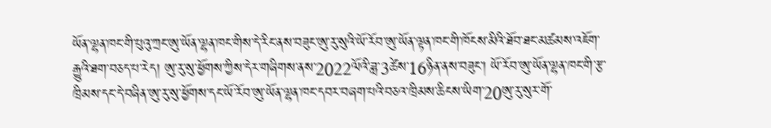ཡོན་ལྷན་ཁང་གི་པུའུ་ཀྲང་ཨུ་ཡོན་ལྷན་ཁང་གིས་དེ་རིང་ནས་བཟུང་ཨུ་རུ་སུའི་ཡོ་རོབ་ཨུ་ཡོན་ལྟན་ཁང་གི་ཁོངས་མིའི་ཐོབ་ཐང་མཚམས་འཇོག་རྒྱུའི་ཐག་བཅད་པ་རེད། ཨུ་རུ་སུ་ཕྱོགས་ཀྱིས་དེར་གཞིགས་ནས་2022ལོའི་ཟླ་3ཚེས་16ཉིན་ནས་བཟུང་། ཡོ་རོབ་ཨུ་ཡོན་ལྷན་ཁང་གི་རྩ་ཁྲིམས་དང་དེ་བཞིན་ཨུ་རུ་སུ་ཕྱོགས་དང་ཡོ་རོབ་ཨུ་ཡོན་ལྷན་ཁང་དབར་བཞག་པའི་བཅའ་ཁྲིམས་ཆིངས་ཡིག་20ཨུ་རུ་སུར་གོ་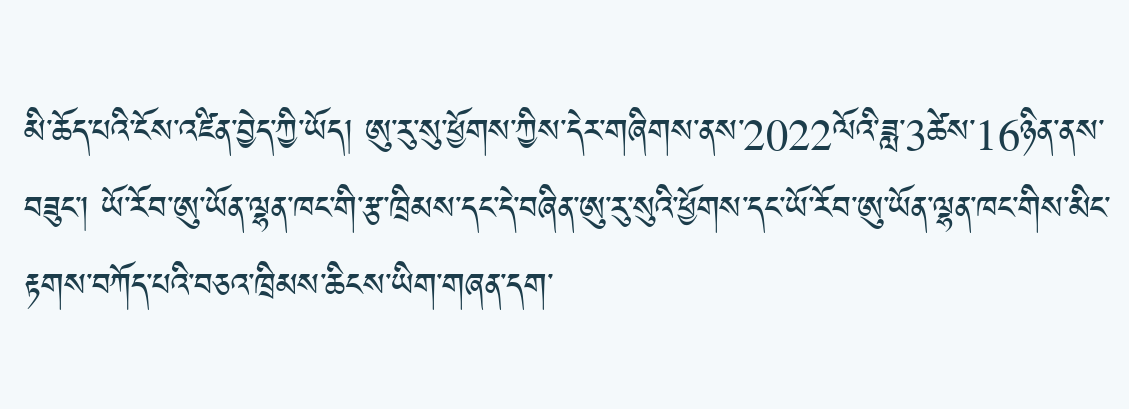མི་ཆོད་པའི་ངོས་འཛིན་བྱེད་ཀྱི་ཡོད། ཨུ་རུ་སུ་ཕྱོགས་ཀྱིས་དེར་གཞིགས་ནས་2022ལོའི་ཟླ་3ཚེས་16ཉིན་ནས་བཟུང་། ཡོ་རོབ་ཨུ་ཡོན་ལྷན་ཁང་གི་རྩ་ཁྲིམས་དང་དེ་བཞིན་ཨུ་རུ་སུའི་ཕྱོགས་དང་ཡོ་རོབ་ཨུ་ཡོན་ལྷན་ཁང་གིས་མིང་རྟགས་བཀོད་པའི་བཅའ་ཁྲིམས་ཆིངས་ཡིག་གཞན་དག་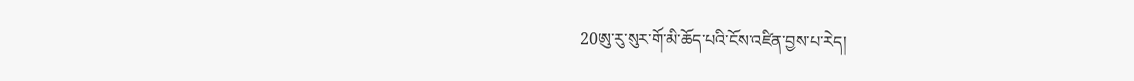20ཨུ་རུ་སུར་གོ་མི་ཆོད་པའི་ངོས་འཛིན་བྱས་པ་རེད།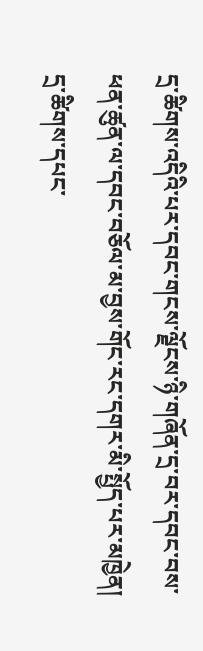དྲ་ཚིགས་འདིའི་པར་དབང་གངས་ལྗོངས་ཉི་གཞོན་དྲ་བར་དབང་བས་ཕན་ཚུན་ལ་དབང་བཅོལ་མ་བྱས་གོང་རང་དགར་མི་སྤྱོད་པར་མཁྱེན།
དྲ་ཚིགས་དཔང་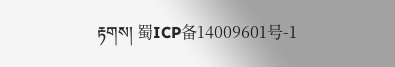རྟགས། 蜀ICP备14009601号-1